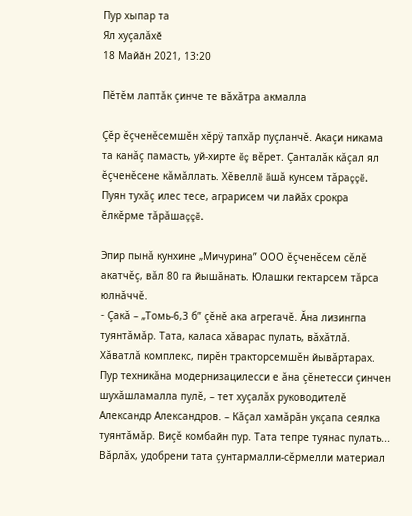Пур хыпар та
Ял хуçалăхӗ
18 Майӑн 2021, 13:20

Пĕтĕм лаптăк çинче те вăхăтра акмалла

Çĕр ĕçченĕсемшĕн хĕрÿ тапхăр пуçланчĕ. Акаçи никама та канăç памасть, уй-хирте ĕç вĕрет. Çанталăк кăçал ял ĕçченĕсене кăмăллать. Хĕвеллĕ ăшă кунсем тăраççĕ. Пуян тухăç илес тесе, аграрисем чи лайăх срокра ĕлкĕрме тăрăшаççĕ.

Эпир пынă кунхине „Мичурина” ООО ĕçченĕсем сĕлĕ акатчĕç, вăл 80 га йышăнать. Юлашки гектарсем тăрса юлнăччĕ.
- Çакă – „Томь-6,3 б” çĕнĕ ака агрегачĕ. Ăна лизингпа туянтăмăр. Тата, каласа хăварас пулать, вăхăтлă. Хăватлă комплекс, пирĕн тракторсемшĕн йывăртарах. Пур техникăна модернизацилесси е ăна çĕнетесси çинчен шухăшламалла пулĕ, – тет хуçалăх руководителĕ Александр Александров. – Кăçал хамăрăн укçапа сеялка туянтăмăр. Виçĕ комбайн пур. Тата тепре туянас пулать... Вăрлăх, удобрени тата çунтармалли-сĕрмелли материал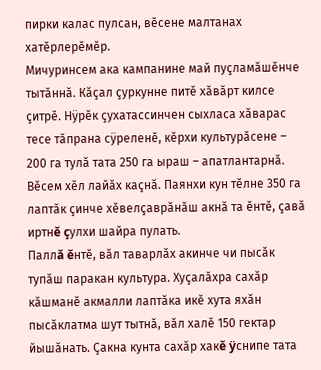пирки калас пулсан, вĕсене малтанах хатĕрлерĕмĕр.
Мичуринсем ака кампанине май пуçламăшĕнче тытăннă. Кăçал çуркунне питĕ хăвăрт килсе çитрĕ. Нÿрĕк çухатассинчен сыхласа хăварас тесе тăпрана сÿреленĕ, кĕрхи культурăсене – 200 га тулă тата 250 га ыраш – апатлантарнă. Вĕсем хĕл лайăх каçнă. Паянхи кун тĕлне 350 га лаптăк çинче хĕвелçаврăнăш акнă та ĕнтĕ, çавă иртнĕ çулхи шайра пулать.
Паллă ĕнтĕ, вăл таварлăх акинче чи пысăк тупăш паракан культура. Хуçалăхра сахăр кăшманĕ акмалли лаптăка икĕ хута яхăн пысăклатма шут тытнă, вăл халĕ 150 гектар йышăнать. Çакна кунта сахăр хакĕ ÿснипе тата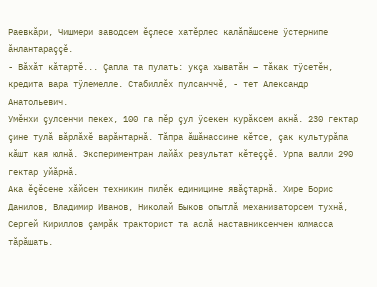Раевкăри, Чишмери заводсем ĕçлесе хатĕрлес калăпăшсене ÿстернипе ăнлантараççĕ.
- Вăхăт кăтартĕ... Çапла та пулать: укçа хыватăн – тăкак тÿсетĕн, кредита вара тÿлемелле. Стабиллĕх пулсанччĕ, - тет Александр Анатольевич.
Умĕнхи çулсенчи пекех, 100 га пĕр çул ÿсекен курăксем акнă. 230 гектар çине тулă вăрлăхĕ варăнтарнă. Тăпра ăшăнассине кĕтсе, çак культурăпа кăшт кая юлнă. Экспериментран лайăх результат кĕтеççĕ. Урпа валли 290 гектар уйăрнă.
Ака ĕçĕсене хăйсен техникин пилĕк единицине явăçтарнă. Хире Борис Данилов, Владимир Иванов, Николай Быков опытлă механизаторсем тухнă, Сергей Кириллов çамрăк тракторист та аслă наставниксенчен юлмасса тăрăшать.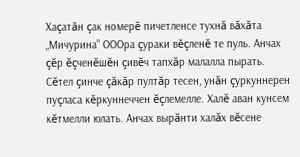Хаçатăн çак номерĕ пичетленсе тухнă вăхăта „Мичурина” ОООра çураки вĕçленĕ те пуль. Анчах çĕр ĕçченĕшĕн çивĕч тапхăр малалла пырать. Сĕтел çинче çăкăр пултăр тесен, унăн çуркуннерен пуçласа кĕркуннеччен ĕçлемелле. Халĕ аван кунсем кĕтмелли юлать. Анчах вырăнти халăх вĕсене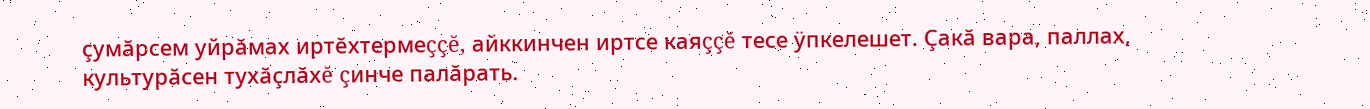çумăрсем уйрăмах иртĕхтермеççĕ, айккинчен иртсе каяççĕ тесе ÿпкелешет. Çакă вара, паллах, культурăсен тухăçлăхĕ çинче палăрать.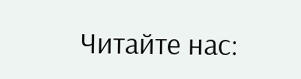Читайте нас: